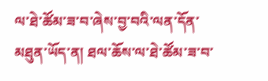ལ་ཐེ་ཚོམ་ཟ་བ་ཞེས་བྱ་བའི་ལན་དོན་མཐུན་ཡོད་ན། ཐལ་ཆོས་ལ་ཐེ་ཚོམ་ཟ་བ་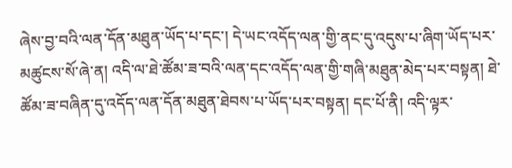ཞེས་བྱ་བའི་ལན་དོན་མཐུན་ཡོད་པ་དང་། དེ་ཡང་འདོད་ལན་གྱི་ནང་དུ་འདུས་པ་ཞིག་ཡོད་པར་མཚུངས་སོ་ཞེ་ན། འདི་ལ་ཐེ་ཚོམ་ཟ་བའི་ལན་དང་འདོད་ལན་གྱི་གཞི་མཐུན་མེད་པར་བསྟན། ཐེ་ཚོམ་ཟ་བཞིན་དུ་འདོད་ལན་དོན་མཐུན་ཐེབས་པ་ཡོད་པར་བསྟན། དང་པོ་ནི། འདི་ལྟར་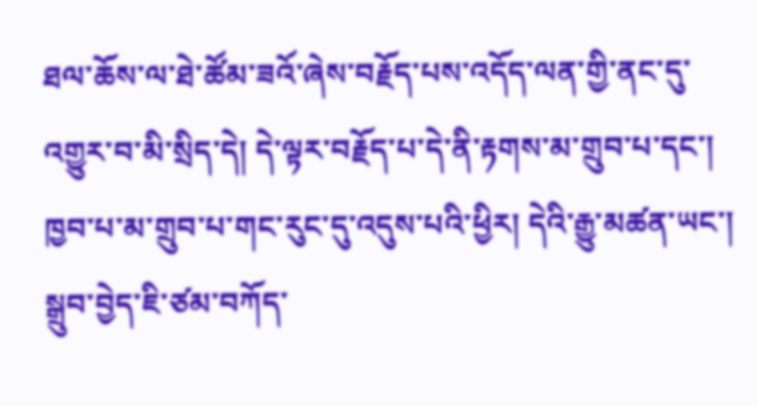ཐལ་ཆོས་ལ་ཐེ་ཚོམ་ཟའོ་ཞེས་བརྗོད་པས་འདོད་ལན་གྱི་ནང་དུ་འགྱུར་བ་མི་སྲིད་དེ། དེ་ལྟར་བརྗོད་པ་དེ་ནི་རྟགས་མ་གྲུབ་པ་དང་། ཁྱབ་པ་མ་གྲུབ་པ་གང་རུང་དུ་འདུས་པའི་ཕྱིར། དེའི་རྒྱུ་མཚན་ཡང་། སྒྲུབ་བྱེད་ཇི་ཙམ་བཀོད་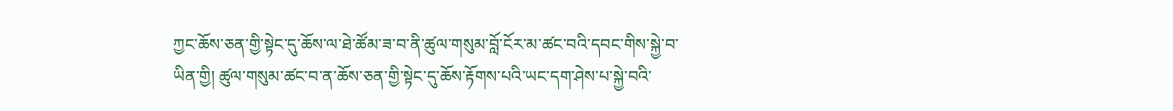ཀྱང་ཆོས་ཅན་གྱི་སྟེང་དུ་ཆོས་ལ་ཐེ་ཚོམ་ཟ་བ་ནི་ཚུལ་གསུམ་བློ་ངོར་མ་ཚང་བའི་དབང་གིས་སྐྱེ་བ་ཡིན་གྱི། ཚུལ་གསུམ་ཚང་བ་ན་ཆོས་ཅན་གྱི་སྟེང་དུ་ཆོས་རྟོགས་པའི་ཡང་དག་ཤེས་པ་སྐྱེ་བའི་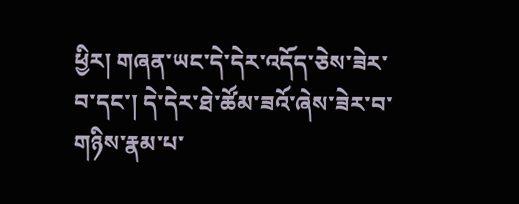ཕྱིར། གཞན་ཡང་དེ་དེར་འདོད་ཅེས་ཟེར་བ་དང་། དེ་དེར་ཐེ་ཚོམ་ཟའོ་ཞེས་ཟེར་བ་གཉིས་རྣམ་པ་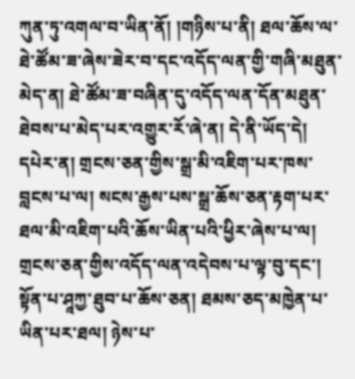ཀུན་ཏུ་འགལ་བ་ཡིན་ནོ། །གཉིས་པ་ནི། ཐལ་ཆོས་ལ་ཐེ་ཚོམ་ཟ་ཞེས་ཟེར་བ་དང་འདོད་ལན་གྱི་གཞི་མཐུན་མེད་ན། ཐེ་ཚོམ་ཟ་བཞིན་དུ་འདོད་ལན་དོན་མཐུན་ཐེབས་པ་མེད་པར་འགྱུར་རོ་ཞེ་ན། དེ་ནི་ཡོད་དེ། དཔེར་ན། གྲངས་ཅན་གྱིས་སྒྲ་མི་འཇིག་པར་ཁས་བླངས་པ་ལ། སངས་རྒྱས་པས་སྒྲ་ཆོས་ཅན་རྟག་པར་ཐལ་མི་འཇིག་པའི་ཆོས་ཡིན་པའི་ཕྱིར་ཞེས་པ་ལ། གྲངས་ཅན་གྱིས་འདོད་ལན་འདེབས་པ་ལྟ་བུ་དང་། སྟོན་པ་ཤཱཀྱ་ཐུབ་པ་ཆོས་ཅན། ཐམས་ཅད་མཁྱེན་པ་ཡིན་པར་ཐལ། ཉེས་པ་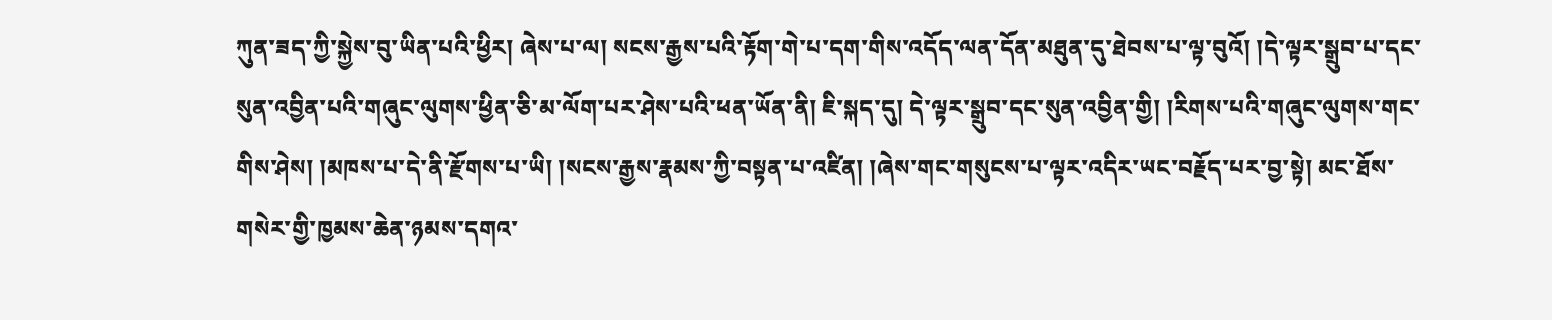ཀུན་ཟད་ཀྱི་སྐྱེས་བུ་ཡིན་པའི་ཕྱིར། ཞེས་པ་ལ། སངས་རྒྱས་པའི་རྟོག་གེ་པ་དག་གིས་འདོད་ལན་དོན་མཐུན་དུ་ཐེབས་པ་ལྟ་བུའོ། །དེ་ལྟར་སྒྲུབ་པ་དང་སུན་འབྱིན་པའི་གཞུང་ལུགས་ཕྱིན་ཅི་མ་ལོག་པར་ཤེས་པའི་ཕན་ཡོན་ནི། ཇི་སྐད་དུ། དེ་ལྟར་སྒྲུབ་དང་སུན་འབྱིན་གྱི། །རིགས་པའི་གཞུང་ལུགས་གང་གིས་ཤེས། །མཁས་པ་དེ་ནི་རྫོགས་པ་ཡི། །སངས་རྒྱས་རྣམས་ཀྱི་བསྟན་པ་འཛིན། །ཞེས་གང་གསུངས་པ་ལྟར་འདིར་ཡང་བརྗོད་པར་བྱ་སྟེ། མང་ཐོས་གསེར་གྱི་ཁྱམས་ཆེན་ཉམས་དགའ་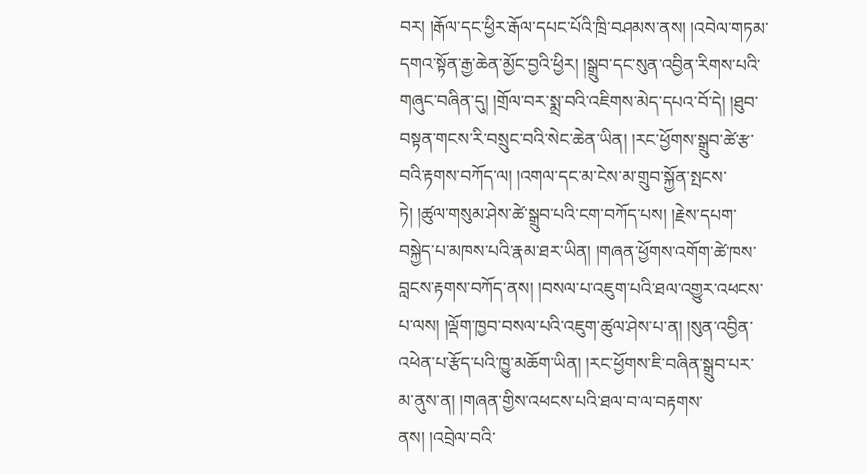བར། །རྒོལ་དང་ཕྱིར་རྒོལ་དཔང་པོའི་ཁྲི་བཤམས་ནས། །འབེལ་གཏམ་དགའ་སྟོན་རྒྱ་ཆེན་མྱོང་བྱའི་ཕྱིར། །སྒྲུབ་དང་སུན་འབྱིན་རིགས་པའི་གཞུང་བཞིན་དུ། །གྲོལ་བར་སྨྲ་བའི་འཇིགས་མེད་དཔའ་བོ་དེ། །ཐུབ་བསྟན་གངས་རི་བསྲུང་བའི་སེང་ཆེན་ཡིན། །རང་ཕྱོགས་སྒྲུབ་ཚེ་རྩ་བའི་རྟགས་བཀོད་ལ། །འགལ་དང་མ་ངེས་མ་གྲུབ་སྐྱོན་སྤངས་ཏེ། །ཚུལ་གསུམ་ཤེས་ཚེ་སྒྲུབ་པའི་ངག་བཀོད་པས། །རྗེས་དཔག་བསྐྱེད་པ་མཁས་པའི་རྣམ་ཐར་ཡིན། །གཞན་ཕྱོགས་འགོག་ཚེ་ཁས་བླངས་རྟགས་བཀོད་ནས། །བསལ་པ་འཇུག་པའི་ཐལ་འགྱུར་འཕངས་པ་ལས། །ལྡོག་ཁྱབ་བསལ་པའི་འཇུག་ཚུལ་ཤེས་པ་ན། །སུན་འབྱིན་འཕེན་པ་རྩོད་པའི་ཁྱུ་མཆོག་ཡིན། །རང་ཕྱོགས་ཇི་བཞིན་སྒྲུབ་པར་མ་ནུས་ན། །གཞན་གྱིས་འཕངས་པའི་ཐལ་བ་ལ་བརྟགས་ནས། །འབྲེལ་བའི་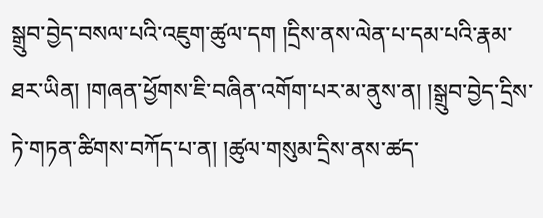སྒྲུབ་བྱེད་བསལ་པའི་འཇུག་ཚུལ་དག །དྲིས་ནས་ལེན་པ་དམ་པའི་རྣམ་ཐར་ཡིན། །གཞན་ཕྱོགས་ཇི་བཞིན་འགོག་པར་མ་ནུས་ན། །སྒྲུབ་བྱེད་དྲིས་ཏེ་གཏན་ཚིགས་བཀོད་པ་ན། །ཚུལ་གསུམ་དྲིས་ནས་ཚད་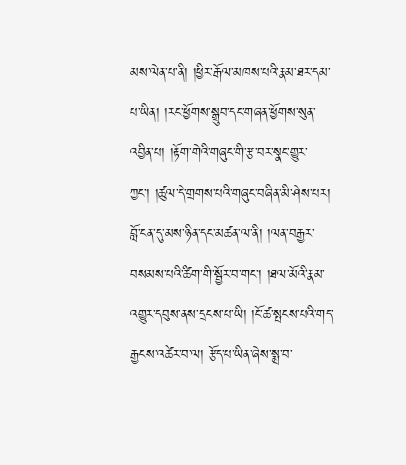མས་ལེན་པ་ནི། །ཕྱིར་རྒོལ་མཁས་པའི་རྣམ་ཐར་དམ་པ་ཡིན། །རང་ཕྱོགས་སྒྲུབ་དང་གཞན་ཕྱོགས་སུན་འབྱིན་པ། །རྟོག་གེའི་གཞུང་གི་རྩ་བར་སྣང་གྱུར་ཀྱང་། །ཚུལ་དེ་གྲགས་པའི་གཞུང་བཞིན་མི་ཤེས་པར། བློ་ངན་དུ་མས་ཉིན་དང་མཚན་ལ་ནི། །ལན་བརྒྱར་བསམས་པའི་ཚིག་གི་སྦྱོར་བ་གང་། །ཐལ་མོའི་རྣམ་འགྱུར་དབུས་ནས་དྲངས་པ་ཡི། །ངོ་ཚ་སྤངས་པའི་གད་རྒྱངས་འཚེར་བ་ལ། རྩོད་པ་ཡིན་ཞེས་སྨྲ་བ་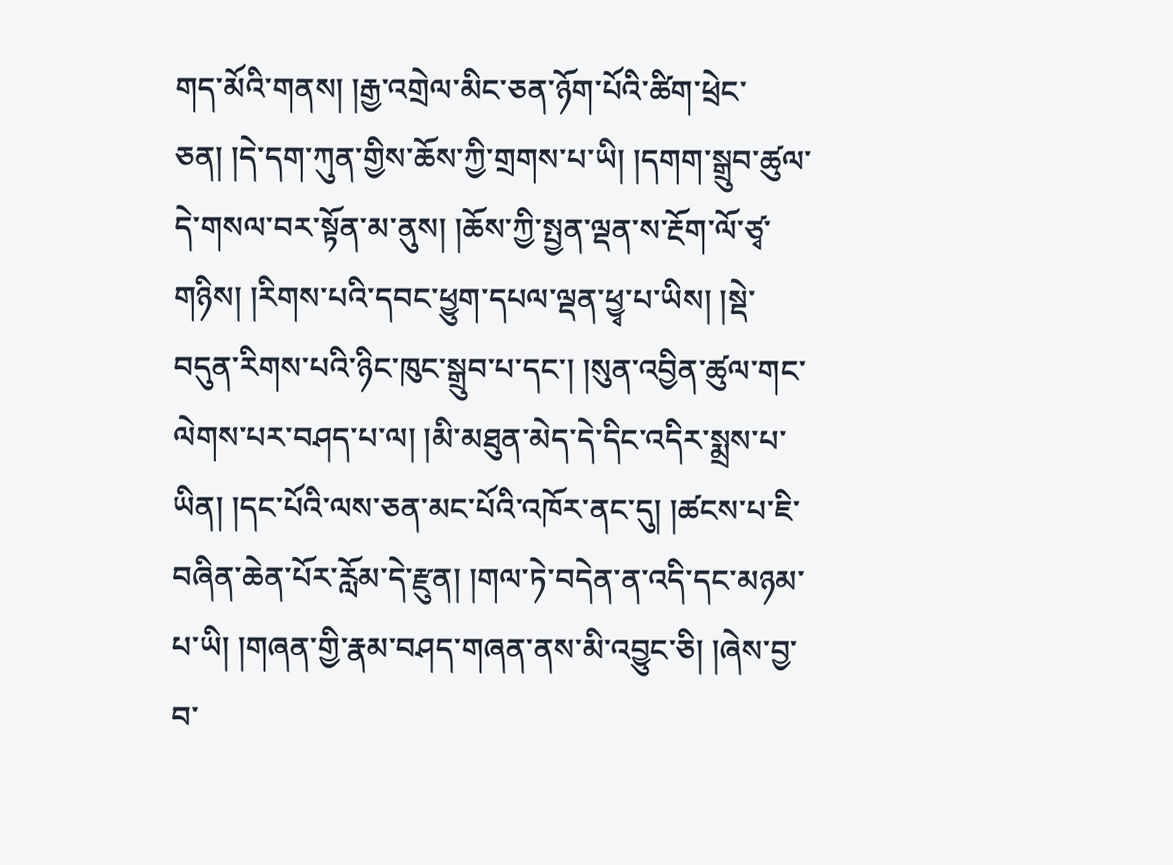གད་མོའི་གནས། །རྒྱ་འགྲེལ་མིང་ཅན་ཉོག་པོའི་ཚིག་ཕྲེང་ཅན། །དེ་དག་ཀུན་གྱིས་ཆོས་ཀྱི་གྲགས་པ་ཡི། །དགག་སྒྲུབ་ཚུལ་དེ་གསལ་བར་སྟོན་མ་ནུས། །ཆོས་ཀྱི་སྤྱན་ལྡན་ས་རྔོག་ལོ་ཙྭ་གཉིས། །རིགས་པའི་དབང་ཕྱུག་དཔལ་ལྡན་ཕྱྭ་པ་ཡིས། །སྡེ་བདུན་རིགས་པའི་ཉིང་ཁུང་སྒྲུབ་པ་དང་། །སུན་འབྱིན་ཚུལ་གང་ལེགས་པར་བཤད་པ་ལ། །མི་མཐུན་མེད་དེ་དིང་འདིར་སྨྲས་པ་ཡིན། །དང་པོའི་ལས་ཅན་མང་པོའི་འཁོར་ནང་དུ། །ཚངས་པ་ཇི་བཞིན་ཆེན་པོར་རློམ་དེ་རྫུན། །གལ་ཏེ་བདེན་ན་འདི་དང་མཉམ་པ་ཡི། །གཞན་གྱི་རྣམ་བཤད་གཞན་ནས་མི་འབྱུང་ཅི། །ཞེས་བྱ་བ་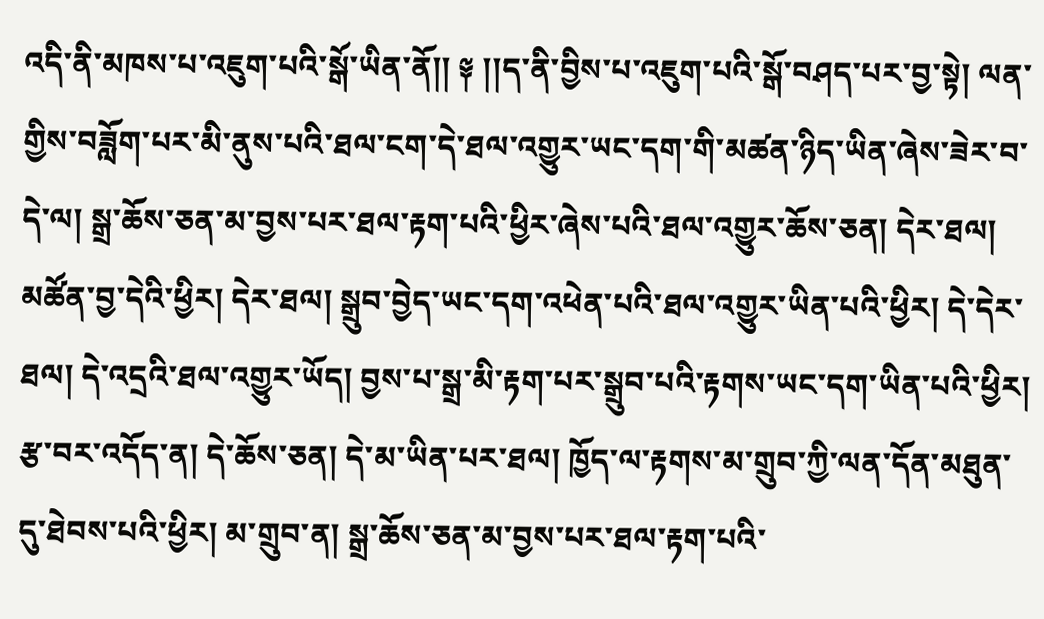འདི་ནི་མཁས་པ་འཇུག་པའི་སྒོ་ཡིན་ནོ།། ༈ །།ད་ནི་བྱིས་པ་འཇུག་པའི་སྒོ་བཤད་པར་བྱ་སྟེ། ལན་གྱིས་བཟློག་པར་མི་ནུས་པའི་ཐལ་ངག་དེ་ཐལ་འགྱུར་ཡང་དག་གི་མཚན་ཉིད་ཡིན་ཞེས་ཟེར་བ་དེ་ལ། སྒྲ་ཆོས་ཅན་མ་བྱས་པར་ཐལ་རྟག་པའི་ཕྱིར་ཞེས་པའི་ཐལ་འགྱུར་ཆོས་ཅན། དེར་ཐལ། མཚོན་བྱ་དེའི་ཕྱིར། དེར་ཐལ། སྒྲུབ་བྱེད་ཡང་དག་འཕེན་པའི་ཐལ་འགྱུར་ཡིན་པའི་ཕྱིར། དེ་དེར་ཐལ། དེ་འདྲའི་ཐལ་འགྱུར་ཡོད། བྱས་པ་སྒྲ་མི་རྟག་པར་སྒྲུབ་པའི་རྟགས་ཡང་དག་ཡིན་པའི་ཕྱིར། རྩ་བར་འདོད་ན། དེ་ཆོས་ཅན། དེ་མ་ཡིན་པར་ཐལ། ཁྱོད་ལ་རྟགས་མ་གྲུབ་ཀྱི་ལན་དོན་མཐུན་དུ་ཐེབས་པའི་ཕྱིར། མ་གྲུབ་ན། སྒྲ་ཆོས་ཅན་མ་བྱས་པར་ཐལ་རྟག་པའི་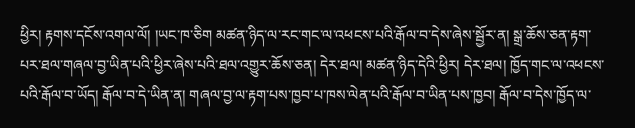ཕྱིར། རྟགས་དངོས་འགལ་ལོ། །ཡང་ཁ་ཅིག མཚན་ཉིད་ལ་རང་གང་ལ་འཕངས་པའི་རྒོལ་བ་དེས་ཞེས་སྦྱོར་ན། སྒྲ་ཆོས་ཅན་རྟག་པར་ཐལ་གཞལ་བྱ་ཡིན་པའི་ཕྱིར་ཞེས་པའི་ཐལ་འགྱུར་ཆོས་ཅན། དེར་ཐལ། མཚན་ཉིད་དེའི་ཕྱིར། དེར་ཐལ། ཁྱོད་གང་ལ་འཕངས་པའི་རྒོལ་བ་ཡོད། རྒོལ་བ་དེ་ཡིན་ན། གཞལ་བྱ་ལ་རྟག་པས་ཁྱབ་པ་ཁས་ལེན་པའི་རྒོལ་བ་ཡིན་པས་ཁྱབ། རྒོལ་བ་དེས་ཁྱོད་ལ་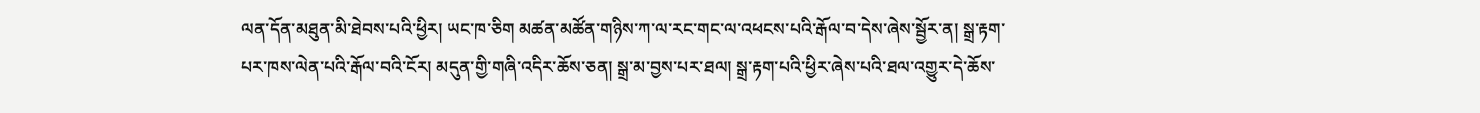ལན་དོན་མཐུན་མི་ཐེབས་པའི་ཕྱིར། ཡང་ཁ་ཅིག མཚན་མཚོན་གཉིས་ཀ་ལ་རང་གང་ལ་འཕངས་པའི་རྒོལ་བ་དེས་ཞེས་སྦྱོར་ན། སྒྲ་རྟག་པར་ཁས་ལེན་པའི་རྒོལ་བའི་ངོར། མདུན་གྱི་གཞི་འདིར་ཆོས་ཅན། སྒྲ་མ་བྱས་པར་ཐལ། སྒྲ་རྟག་པའི་ཕྱིར་ཞེས་པའི་ཐལ་འགྱུར་དེ་ཆོས་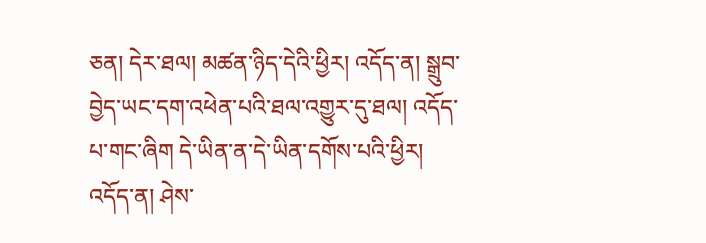ཅན། དེར་ཐལ། མཚན་ཉིད་དེའི་ཕྱིར། འདོད་ན། སྒྲུབ་བྱེད་ཡང་དག་འཕེན་པའི་ཐལ་འགྱུར་དུ་ཐལ། འདོད་པ་གང་ཞིག དེ་ཡིན་ན་དེ་ཡིན་དགོས་པའི་ཕྱིར། འདོད་ན། ཤེས་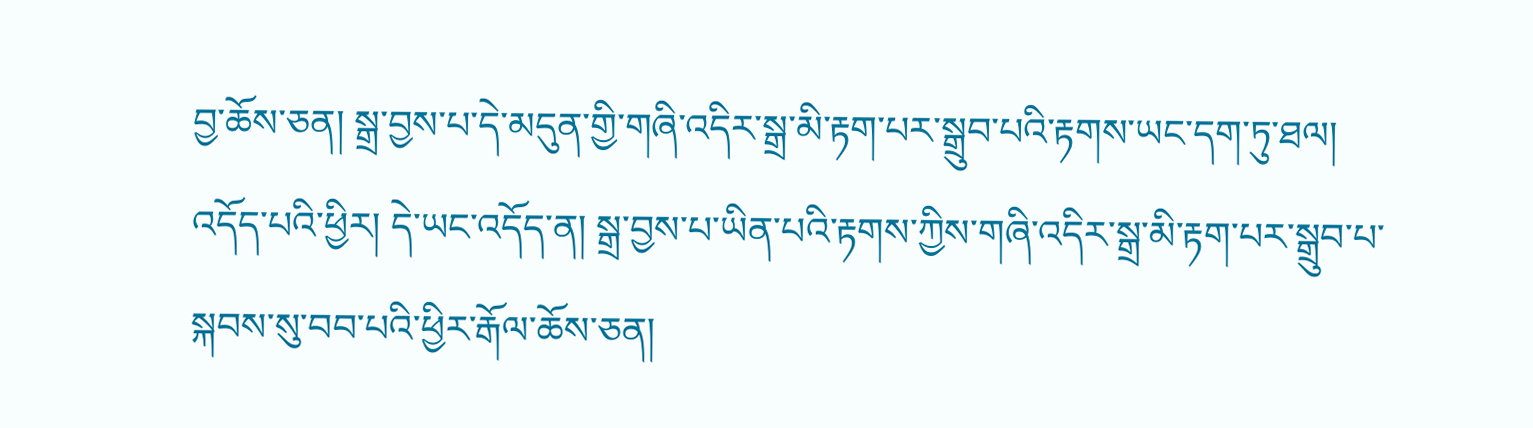བྱ་ཆོས་ཅན། སྒྲ་བྱས་པ་དེ་མདུན་གྱི་གཞི་འདིར་སྒྲ་མི་རྟག་པར་སྒྲུབ་པའི་རྟགས་ཡང་དག་ཏུ་ཐལ། འདོད་པའི་ཕྱིར། དེ་ཡང་འདོད་ན། སྒྲ་བྱས་པ་ཡིན་པའི་རྟགས་ཀྱིས་གཞི་འདིར་སྒྲ་མི་རྟག་པར་སྒྲུབ་པ་སྐབས་སུ་བབ་པའི་ཕྱིར་རྒོལ་ཆོས་ཅན།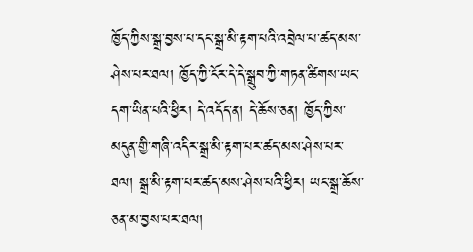ཁྱོད་ཀྱིས་སྒྲ་བྱས་པ་དང་སྒྲ་མི་རྟག་པའི་འབྲེལ་པ་ཚད་མས་ཤེས་པར་ཐལ། ཁྱོད་ཀྱི་ངོར་དེ་དེ་སྒྲུབ་ཀྱི་གཏན་ཚིགས་ཡང་དག་ཡིན་པའི་ཕྱིར། དེ་འདོད་ན། དེ་ཆོས་ཅན། ཁྱོད་ཀྱིས་མདུན་གྱི་གཞི་འདིར་སྒྲ་མི་རྟག་པར་ཚད་མས་ཤེས་པར་ཐལ། སྒྲ་མི་རྟག་པར་ཚད་མས་ཤེས་པའི་ཕྱིར། ཡང་སྒྲ་ཆོས་ཅན་མ་བྱས་པར་ཐལ།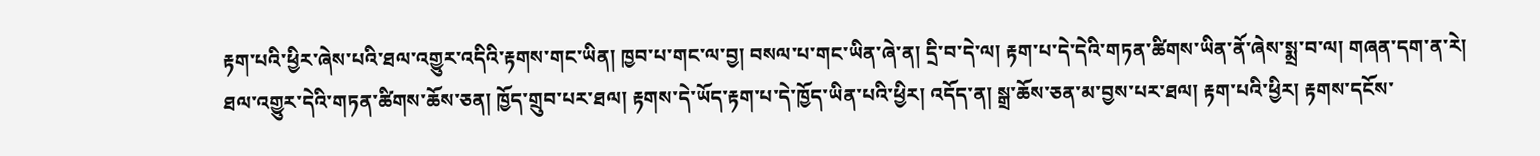རྟག་པའི་ཕྱིར་ཞེས་པའི་ཐལ་འགྱུར་འདིའི་རྟགས་གང་ཡིན། ཁྱབ་པ་གང་ལ་བྱ། བསལ་པ་གང་ཡིན་ཞེ་ན། དྲི་བ་དེ་ལ། རྟག་པ་དེ་དེའི་གཏན་ཚིགས་ཡིན་ནོ་ཞེས་སྨྲ་བ་ལ། གཞན་དག་ན་རེ། ཐལ་འགྱུར་དེའི་གཏན་ཚིགས་ཆོས་ཅན། ཁྱོད་གྲུབ་པར་ཐལ། རྟགས་དེ་ཡོད་རྟག་པ་དེ་ཁྱོད་ཡིན་པའི་ཕྱིར། འདོད་ན། སྒྲ་ཆོས་ཅན་མ་བྱས་པར་ཐལ། རྟག་པའི་ཕྱིར། རྟགས་དངོས་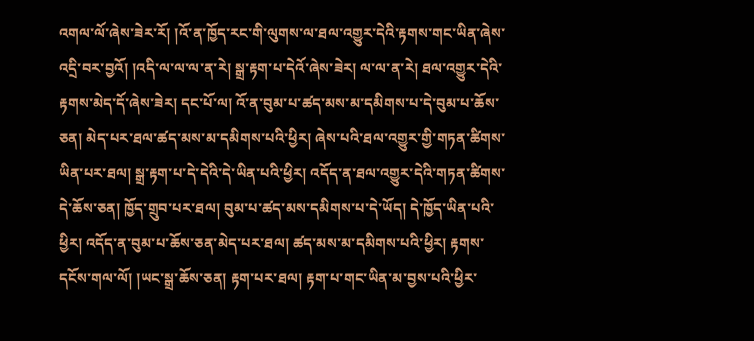འགལ་ལོ་ཞེས་ཟེར་རོ། །འོ་ན་ཁྱོད་རང་གི་ལུགས་ལ་ཐལ་འགྱུར་དེའི་རྟགས་གང་ཡིན་ཞེས་འདྲི་བར་བྱའོ། །འདི་ལ་ལ་ལ་ན་རེ། སྒྲ་རྟག་པ་དེའོ་ཞེས་ཟེར། ལ་ལ་ན་རེ། ཐལ་འགྱུར་དེའི་རྟགས་མེད་དོ་ཞེས་ཟེར། དང་པོ་ལ། འོ་ན་བུམ་པ་ཚད་མས་མ་དམིགས་པ་དེ་བུམ་པ་ཆོས་ཅན། མེད་པར་ཐལ་ཚད་མས་མ་དམིགས་པའི་ཕྱིར། ཞེས་པའི་ཐལ་འགྱུར་གྱི་གཏན་ཚིགས་ཡིན་པར་ཐལ། སྒྲ་རྟག་པ་དེ་དེའི་དེ་ཡིན་པའི་ཕྱིར། འདོད་ན་ཐལ་འགྱུར་དེའི་གཏན་ཚིགས་དེ་ཆོས་ཅན། ཁྱོད་གྲུབ་པར་ཐལ། བུམ་པ་ཚད་མས་དམིགས་པ་དེ་ཡོད། དེ་ཁྱོད་ཡིན་པའི་ཕྱིར། འདོད་ན་བུམ་པ་ཆོས་ཅན་མེད་པར་ཐལ། ཚད་མས་མ་དམིགས་པའི་ཕྱིར། རྟགས་དངོས་གལ་ལོ། །ཡང་སྒྲ་ཆོས་ཅན། རྟག་པར་ཐལ། རྟག་པ་གང་ཡིན་མ་བྱས་པའི་ཕྱིར་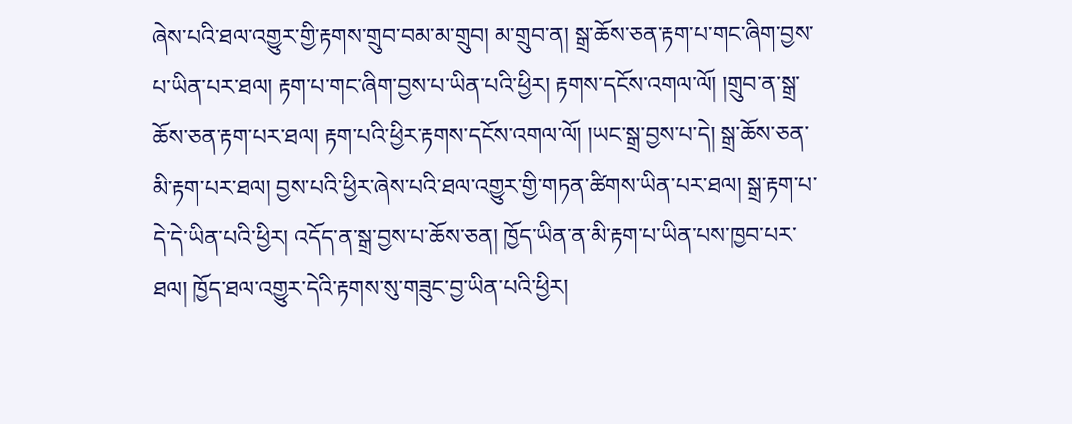ཞེས་པའི་ཐལ་འགྱུར་གྱི་རྟགས་གྲུབ་བམ་མ་གྲུབ། མ་གྲུབ་ན། སྒྲ་ཆོས་ཅན་རྟག་པ་གང་ཞིག་བྱས་པ་ཡིན་པར་ཐལ། རྟག་པ་གང་ཞིག་བྱས་པ་ཡིན་པའི་ཕྱིར། རྟགས་དངོས་འགལ་ལོ། །གྲུབ་ན་སྒྲ་ཆོས་ཅན་རྟག་པར་ཐལ། རྟག་པའི་ཕྱིར་རྟགས་དངོས་འགལ་ལོ། །ཡང་སྒྲ་བྱས་པ་དེ། སྒྲ་ཆོས་ཅན་མི་རྟག་པར་ཐལ། བྱས་པའི་ཕྱིར་ཞེས་པའི་ཐལ་འགྱུར་གྱི་གཏན་ཚིགས་ཡིན་པར་ཐལ། སྒྲ་རྟག་པ་དེ་དེ་ཡིན་པའི་ཕྱིར། འདོད་ན་སྒྲ་བྱས་པ་ཆོས་ཅན། ཁྱོད་ཡིན་ན་མི་རྟག་པ་ཡིན་པས་ཁྱབ་པར་ཐལ། ཁྱོད་ཐལ་འགྱུར་དེའི་རྟགས་སུ་གཟུང་བྱ་ཡིན་པའི་ཕྱིར།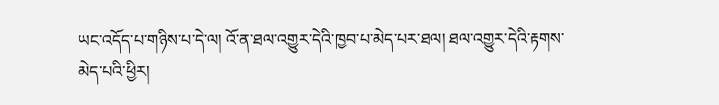ཡང་འདོད་པ་གཉིས་པ་དེ་ལ། འོ་ན་ཐལ་འགྱུར་དེའི་ཁྱབ་པ་མེད་པར་ཐལ། ཐལ་འགྱུར་དེའི་རྟགས་མེད་པའི་ཕྱིར།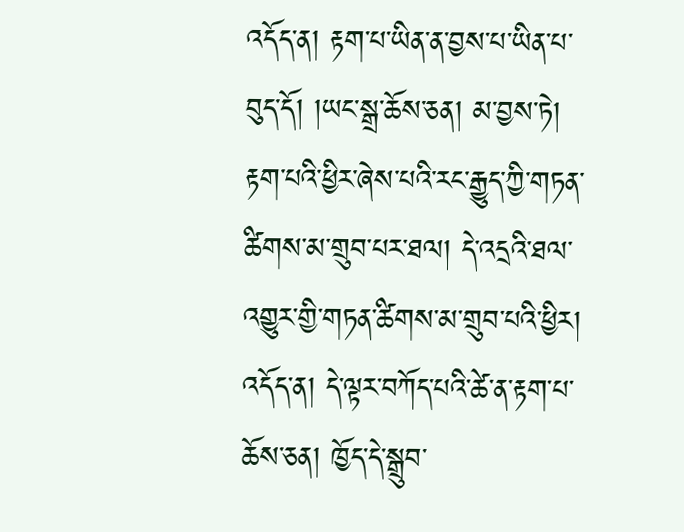འདོད་ན། རྟག་པ་ཡིན་ན་བྱས་པ་ཡིན་པ་བུད་དོ། །ཡང་སྒྲ་ཆོས་ཅན། མ་བྱས་ཏེ། རྟག་པའི་ཕྱིར་ཞེས་པའི་རང་རྒྱུད་ཀྱི་གཏན་ཚིགས་མ་གྲུབ་པར་ཐལ། དེ་འདྲའི་ཐལ་འགྱུར་གྱི་གཏན་ཚིགས་མ་གྲུབ་པའི་ཕྱིར། འདོད་ན། དེ་ལྟར་བཀོད་པའི་ཚེ་ན་རྟག་པ་ཆོས་ཅན། ཁྱོད་དེ་སྒྲུབ་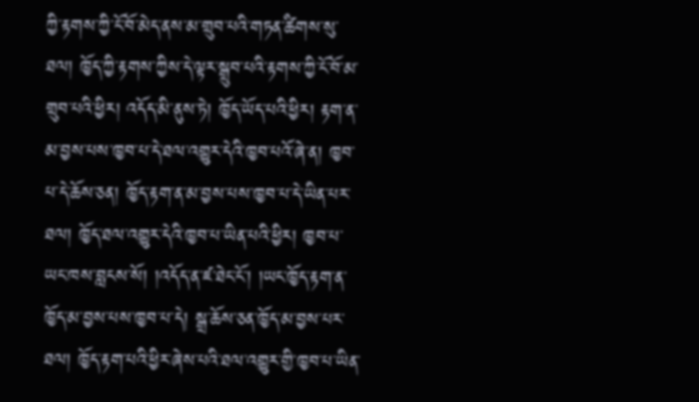ཀྱི་རྟགས་ཀྱི་ངོ་བོ་མེད་ནས་མ་གྲུབ་པའི་གཏན་ཚིགས་སུ་ཐལ། ཁྱོད་ཀྱི་རྟགས་ཀྱིས་དེ་ལྟར་སྒྲུབ་པའི་རྟགས་ཀྱི་ངོ་བོ་མ་གྲུབ་པའི་ཕྱིར། འདོད་མི་ནུས་ཏེ། ཁྱོད་ཡོད་པའི་ཕྱིར། རྟག་ན་མ་བྱས་པས་ཁྱབ་པ་དེ་ཐལ་འགྱུར་དེའི་ཁྱབ་པའོ་ཞེ་ན། ཁྱབ་པ་དེ་ཆོས་ཅན། ཁྱོད་རྟག་ན་མ་བྱས་པས་ཁྱབ་པ་དེ་ཡིན་པར་ཐལ། ཁྱོད་ཐལ་འགྱུར་དེའི་ཁྱབ་པ་ཡིན་པའི་ཕྱིར། ཁྱབ་པ་ཡང་ཁས་བླངས་སོ། །འདོད་ན་ཛ་ཐེང་ངོ་། །ཡང་ཁྱོད་རྟག་ན་ཁྱོད་མ་བྱས་པས་ཁྱབ་པ་དེ། སྒྲ་ཆོས་ཅན་ཁྱོད་མ་བྱས་པར་ཐལ། ཁྱོད་རྟག་པའི་ཕྱིར་ཞེས་པའི་ཐལ་འགྱུར་གྱི་ཁྱབ་པ་ཡིན་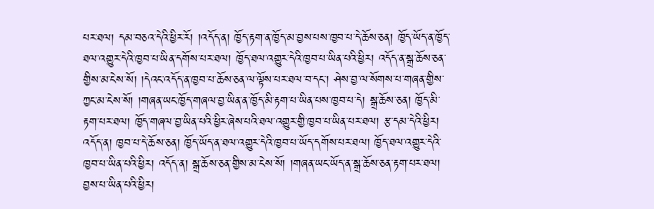པར་ཐལ། དམ་བཅའ་དེའི་ཕྱིར་རོ། །འདོད་ན། ཁྱོད་རྟག་ན་ཁྱོད་མ་བྱས་པས་ཁྱབ་པ་དེ་ཆོས་ཅན། ཁྱོད་ཡོད་ན་ཁྱོད་ཐལ་འགྱུར་དེའི་ཁྱབ་པ་ཡིན་དགོས་པར་ཐལ། ཁྱོད་ཐལ་འགྱུར་དེའི་ཁྱབ་པ་ཡིན་པའི་ཕྱིར། འདོད་ན་སྒྲ་ཆོས་ཅན་གྱིས་མ་ངེས་སོ། །དེའང་འདོད་ན་ཁྱབ་པ་ཆོས་ཅན་ལ་ལྟོས་པར་ཐལ་བ་དང་། ཤེས་བྱ་ལ་སོགས་པ་གཞན་གྱིས་ཀྱང་མ་ངེས་སོ། །གཞན་ཡང་ཁྱོད་གཞལ་བྱ་ཡིན་ན་ཁྱོད་མི་རྟག་པ་ཡིན་པས་ཁྱབ་པ་དེ། སྒྲ་ཆོས་ཅན། ཁྱོད་མི་རྟག་པར་ཐལ། ཁྱོད་གཞལ་བྱ་ཡིན་པའི་ཕྱིར་ཞེས་པའི་ཐལ་འགྱུར་གྱི་ཁྱབ་པ་ཡིན་པར་ཐལ། རྩ་དམ་དེའི་ཕྱིར། འདོད་ན། ཁྱབ་པ་དེ་ཆོས་ཅན། ཁྱོད་ཡོད་ན་ཐལ་འགྱུར་དེའི་ཁྱབ་པ་ཡོད་དགོས་པར་ཐལ། ཁྱོད་ཐལ་འགྱུར་དེའི་ཁྱབ་པ་ཡིན་པའི་ཕྱིར། འདོད་ན། སྒྲ་ཆོས་ཅན་གྱིས་མ་ངེས་སོ། །གཞན་ཡང་ཡོད་ན་སྒྲ་ཆོས་ཅན་རྟག་པར་ཐལ། བྱས་པ་ཡིན་པའི་ཕྱིར།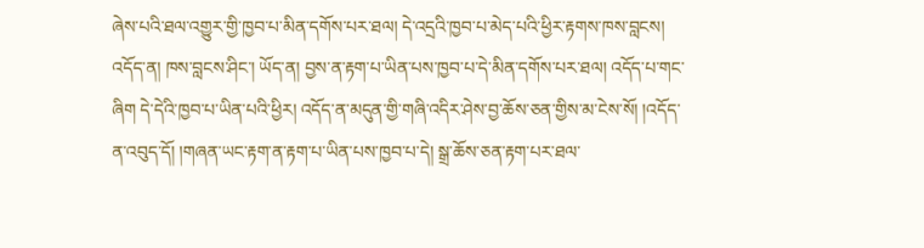ཞེས་པའི་ཐལ་འགྱུར་གྱི་ཁྱབ་པ་མིན་དགོས་པར་ཐལ། དེ་འདྲའི་ཁྱབ་པ་མེད་པའི་ཕྱིར་རྟགས་ཁས་བླངས། འདོད་ན། ཁས་བླངས་ཤིང་། ཡོད་ན། བྱས་ན་རྟག་པ་ཡིན་པས་ཁྱབ་པ་དེ་མིན་དགོས་པར་ཐལ། འདོད་པ་གང་ཞིག དེ་དེའི་ཁྱབ་པ་ཡིན་པའི་ཕྱིར། འདོད་ན་མདུན་གྱི་གཞི་འདིར་ཤེས་བྱ་ཆོས་ཅན་གྱིས་མ་ངེས་སོ། །འདོད་ན་འབུད་དོ། །གཞན་ཡང་རྟག་ན་རྟག་པ་ཡིན་པས་ཁྱབ་པ་དེ། སྒྲ་ཆོས་ཅན་རྟག་པར་ཐལ་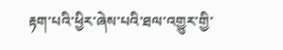རྟག་པའི་ཕྱིར་ཞེས་པའི་ཐལ་འགྱུར་གྱི་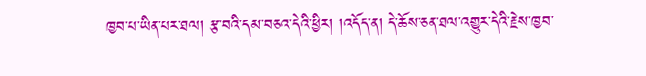ཁྱབ་པ་ཡིན་པར་ཐལ། རྩ་བའི་དམ་བཅའ་དེའི་ཕྱིར། །འདོད་ན། དེ་ཆོས་ཅན་ཐལ་འགྱུར་དེའི་རྗེས་ཁྱབ་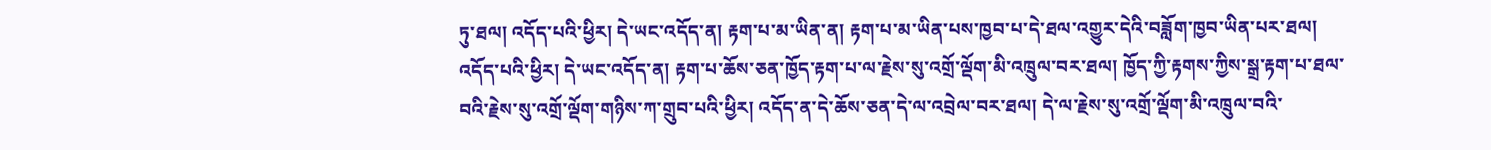ཏུ་ཐལ། འདོད་པའི་ཕྱིར། དེ་ཡང་འདོད་ན། རྟག་པ་མ་ཡིན་ན། རྟག་པ་མ་ཡིན་པས་ཁྱབ་པ་དེ་ཐལ་འགྱུར་དེའི་བཟློག་ཁྱབ་ཡིན་པར་ཐལ། འདོད་པའི་ཕྱིར། དེ་ཡང་འདོད་ན། རྟག་པ་ཆོས་ཅན་ཁྱོད་རྟག་པ་ལ་རྗེས་སུ་འགྲོ་ལྡོག་མི་འཁྲུལ་བར་ཐལ། ཁྱོད་ཀྱི་རྟགས་ཀྱིས་སྒྲ་རྟག་པ་ཐལ་བའི་རྗེས་སུ་འགྲོ་ལྡོག་གཉིས་ཀ་གྲུབ་པའི་ཕྱིར། འདོད་ན་དེ་ཆོས་ཅན་དེ་ལ་འབྲེལ་བར་ཐལ། དེ་ལ་རྗེས་སུ་འགྲོ་ལྡོག་མི་འཁྲུལ་བའི་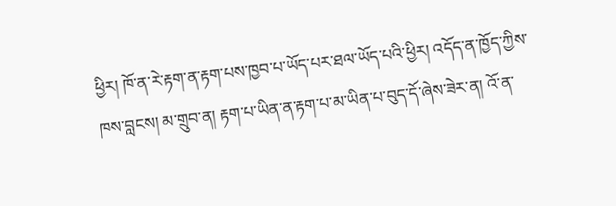ཕྱིར། ཁོ་ན་རེ་རྟག་ན་རྟག་པས་ཁྱབ་པ་ཡོད་པར་ཐལ་ཡོད་པའི་ཕྱིར། འདོད་ན་ཁྱོད་ཀྱིས་ཁས་བླངས། མ་གྲུབ་ན། རྟག་པ་ཡིན་ན་རྟག་པ་མ་ཡིན་པ་བུད་དོ་ཞེས་ཟེར་ན། འོ་ན་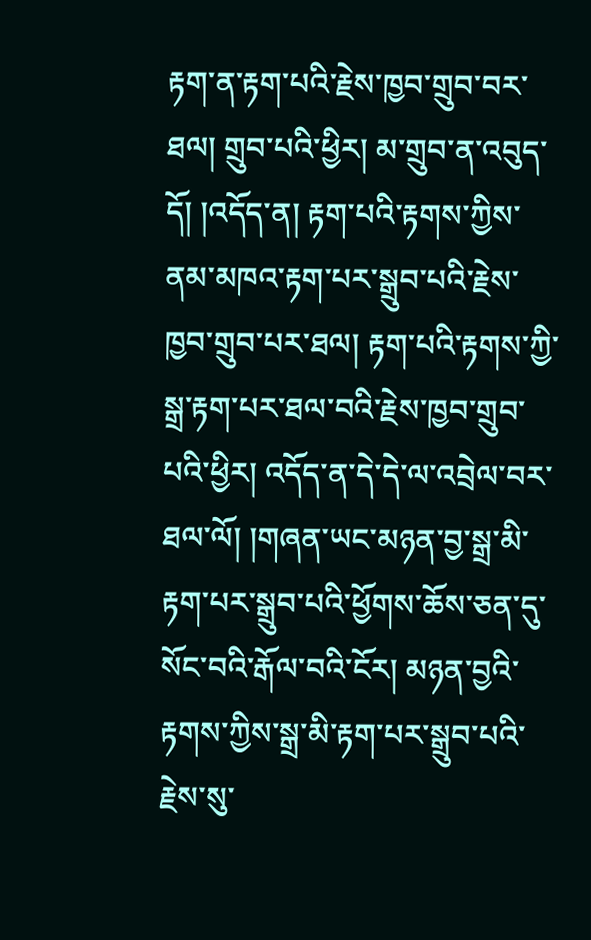རྟག་ན་རྟག་པའི་རྗེས་ཁྱབ་གྲུབ་བར་ཐལ། གྲུབ་པའི་ཕྱིར། མ་གྲུབ་ན་འབུད་དོ། །འདོད་ན། རྟག་པའི་རྟགས་ཀྱིས་ནམ་མཁའ་རྟག་པར་སྒྲུབ་པའི་རྗེས་ཁྱབ་གྲུབ་པར་ཐལ། རྟག་པའི་རྟགས་ཀྱི་སྒྲ་རྟག་པར་ཐལ་བའི་རྗེས་ཁྱབ་གྲུབ་པའི་ཕྱིར། འདོད་ན་དེ་དེ་ལ་འབྲེལ་བར་ཐལ་ལོ། །གཞན་ཡང་མཉན་བྱ་སྒྲ་མི་རྟག་པར་སྒྲུབ་པའི་ཕྱོགས་ཆོས་ཅན་དུ་སོང་བའི་རྒོལ་བའི་ངོར། མཉན་བྱའི་རྟགས་ཀྱིས་སྒྲ་མི་རྟག་པར་སྒྲུབ་པའི་རྗེས་སུ་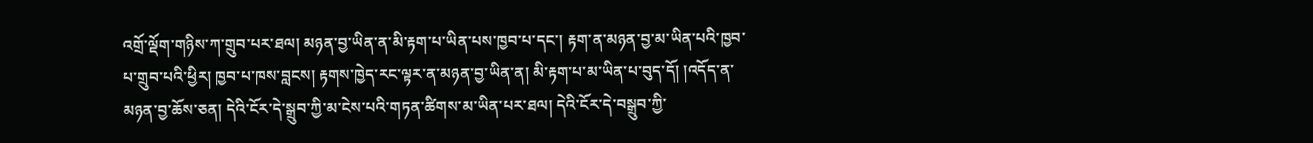འགྲོ་ལྡོག་གཉིས་ཀ་གྲུབ་པར་ཐལ། མཉན་བྱ་ཡིན་ན་མི་རྟག་པ་ཡིན་པས་ཁྱབ་པ་དང་། རྟག་ན་མཉན་བྱ་མ་ཡིན་པའི་ཁྱབ་པ་གྲུབ་པའི་ཕྱིར། ཁྱབ་པ་ཁས་བླངས། རྟགས་ཁྱེད་རང་ལྟར་ན་མཉན་བྱ་ཡིན་ན། མི་རྟག་པ་མ་ཡིན་པ་བུད་དོ། །འདོད་ན་མཉན་བྱ་ཆོས་ཅན། དེའི་ངོར་དེ་སྒྲུབ་ཀྱི་མ་ངེས་པའི་གཏན་ཚིགས་མ་ཡིན་པར་ཐལ། དེའི་ངོར་དེ་བསྒྲུབ་ཀྱི་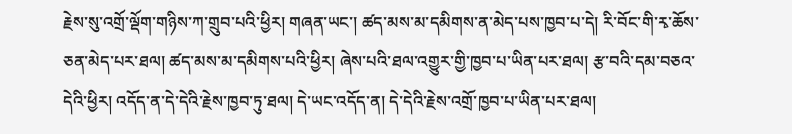རྗེས་སུ་འགྲོ་ལྡོག་གཉིས་ཀ་གྲུབ་པའི་ཕྱིར། གཞན་ཡང་། ཚད་མས་མ་དམིགས་ན་མེད་པས་ཁྱབ་པ་དེ། རི་བོང་གི་རྭ་ཆོས་ཅན་མེད་པར་ཐལ། ཚད་མས་མ་དམིགས་པའི་ཕྱིར། ཞེས་པའི་ཐལ་འགྱུར་གྱི་ཁྱབ་པ་ཡིན་པར་ཐལ། རྩ་བའི་དམ་བཅའ་དེའི་ཕྱིར། འདོད་ན་དེ་དེའི་རྗེས་ཁྱབ་ཏུ་ཐལ། དེ་ཡང་འདོད་ན། དེ་དེའི་རྗེས་འགྲོ་ཁྱབ་པ་ཡིན་པར་ཐལ།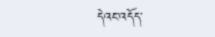དེའང་འདོད་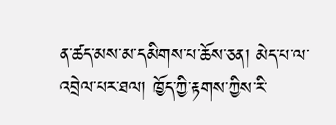ན་ཚད་མས་མ་དམིགས་པ་ཆོས་ཅན། མེད་པ་ལ་འབྲེལ་པར་ཐལ། ཁྱོད་ཀྱི་རྟགས་ཀྱིས་རི་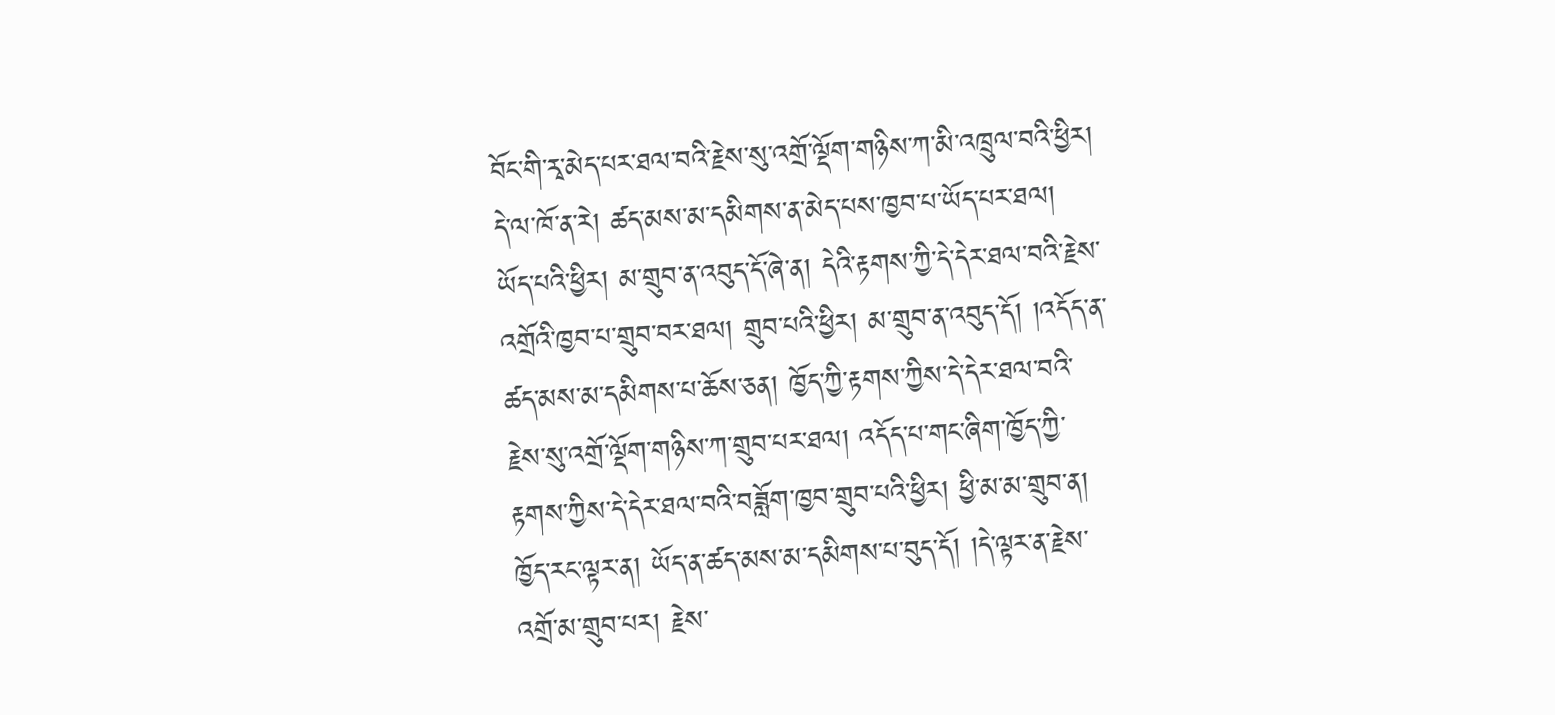བོང་གི་རྭ་མེད་པར་ཐལ་བའི་རྗེས་སུ་འགྲོ་ལྡོག་གཉིས་ཀ་མི་འཁྲུལ་བའི་ཕྱིར། དེ་ལ་ཁོ་ན་རེ། ཚད་མས་མ་དམིགས་ན་མེད་པས་ཁྱབ་པ་ཡོད་པར་ཐལ། ཡོད་པའི་ཕྱིར། མ་གྲུབ་ན་འབུད་དོ་ཞེ་ན། དེའི་རྟགས་ཀྱི་དེ་དེར་ཐལ་བའི་རྗེས་འགྲོའི་ཁྱབ་པ་གྲུབ་བར་ཐལ། གྲུབ་པའི་ཕྱིར། མ་གྲུབ་ན་འབུད་དོ། །འདོད་ན་ཚད་མས་མ་དམིགས་པ་ཆོས་ཅན། ཁྱོད་ཀྱི་རྟགས་ཀྱིས་དེ་དེར་ཐལ་བའི་རྗེས་སུ་འགྲོ་ལྡོག་གཉིས་ཀ་གྲུབ་པར་ཐལ། འདོད་པ་གང་ཞིག་ཁྱོད་ཀྱི་རྟགས་ཀྱིས་དེ་དེར་ཐལ་བའི་བཟློག་ཁྱབ་གྲུབ་པའི་ཕྱིར། ཕྱི་མ་མ་གྲུབ་ན། ཁྱོད་རང་ལྟར་ན། ཡོད་ན་ཚད་མས་མ་དམིགས་པ་བུད་དོ། །དེ་ལྟར་ན་རྗེས་འགྲོ་མ་གྲུབ་པར། རྗེས་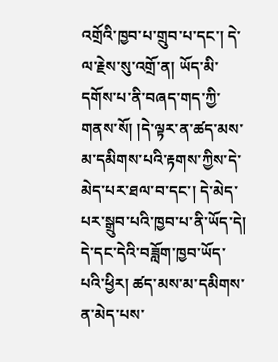འགྲོའི་ཁྱབ་པ་གྲུབ་པ་དང་། དེ་ལ་རྗེས་སུ་འགྲོ་ན། ཡོད་མི་དགོས་པ་ནི་བཞད་གད་ཀྱི་གནས་སོ། །དེ་ལྟར་ན་ཚད་མས་མ་དམིགས་པའི་རྟགས་ཀྱིས་དེ་མེད་པར་ཐལ་བ་དང་། དེ་མེད་པར་སྒྲུབ་པའི་ཁྱབ་པ་ནི་ཡོད་དེ། དེ་དང་དེའི་བཟློག་ཁྱབ་ཡོད་པའི་ཕྱིར། ཚད་མས་མ་དམིགས་ན་མེད་པས་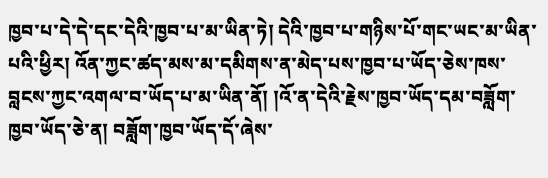ཁྱབ་པ་དེ་དེ་དང་དེའི་ཁྱབ་པ་མ་ཡིན་ཏེ། དེའི་ཁྱབ་པ་གཉིས་པོ་གང་ཡང་མ་ཡིན་པའི་ཕྱིར། འོན་ཀྱང་ཚད་མས་མ་དམིགས་ན་མེད་པས་ཁྱབ་པ་ཡོད་ཅེས་ཁས་བླངས་ཀྱང་འགལ་བ་ཡོད་པ་མ་ཡིན་ནོ། །འོ་ན་དེའི་རྗེས་ཁྱབ་ཡོད་དམ་བཟློག་ཁྱབ་ཡོད་ཅེ་ན། བཟློག་ཁྱབ་ཡོད་དོ་ཞེས་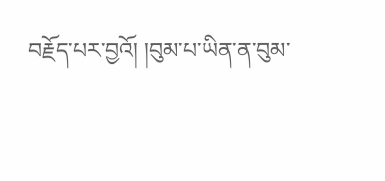བརྗོད་པར་བྱའོ། །བུམ་པ་ཡིན་ན་བུམ་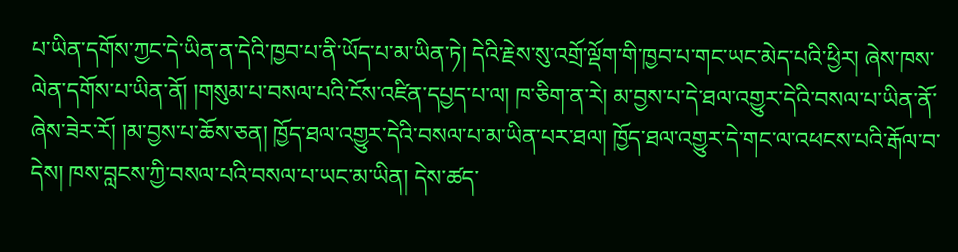པ་ཡིན་དགོས་ཀྱང་དེ་ཡིན་ན་དེའི་ཁྱབ་པ་ནི་ཡོད་པ་མ་ཡིན་ཏེ། དེའི་རྗེས་སུ་འགྲོ་ལྡོག་གི་ཁྱབ་པ་གང་ཡང་མེད་པའི་ཕྱིར། ཞེས་ཁས་ལེན་དགོས་པ་ཡིན་ནོ། །གསུམ་པ་བསལ་པའི་ངོས་འཛིན་དཔྱད་པ་ལ། ཁ་ཅིག་ན་རེ། མ་བྱས་པ་དེ་ཐལ་འགྱུར་དེའི་བསལ་པ་ཡིན་ནོ་ཞེས་ཟེར་རོ། །མ་བྱས་པ་ཆོས་ཅན། ཁྱོད་ཐལ་འགྱུར་དེའི་བསལ་པ་མ་ཡིན་པར་ཐལ། ཁྱོད་ཐལ་འགྱུར་དེ་གང་ལ་འཕངས་པའི་རྒོལ་བ་དེས། ཁས་བླངས་ཀྱི་བསལ་པའི་བསལ་པ་ཡང་མ་ཡིན། དེས་ཚད་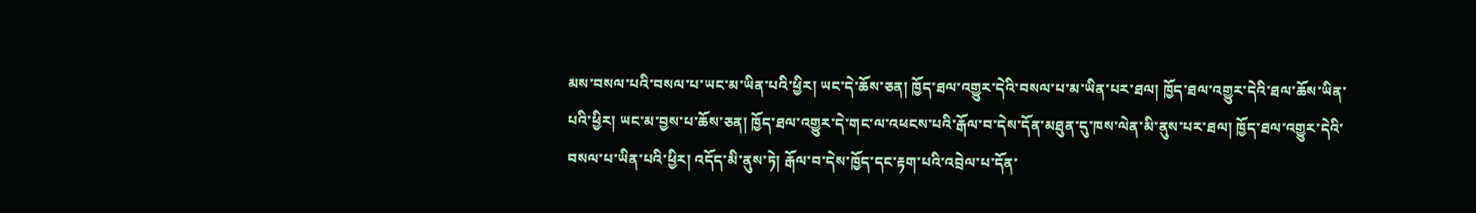མས་བསལ་པའི་བསལ་པ་ཡང་མ་ཡིན་པའི་ཕྱིར། ཡང་དེ་ཆོས་ཅན། ཁྱོད་ཐལ་འགྱུར་དེའི་བསལ་པ་མ་ཡིན་པར་ཐལ། ཁྱོད་ཐལ་འགྱུར་དེའི་ཐལ་ཆོས་ཡིན་པའི་ཕྱིར། ཡང་མ་བྱས་པ་ཆོས་ཅན། ཁྱོད་ཐལ་འགྱུར་དེ་གང་ལ་འཕངས་པའི་རྒོལ་བ་དེས་དོན་མཐུན་དུ་ཁས་ལེན་མི་ནུས་པར་ཐལ། ཁྱོད་ཐལ་འགྱུར་དེའི་བསལ་པ་ཡིན་པའི་ཕྱིར། འདོད་མི་ནུས་ཏེ། རྒོལ་བ་དེས་ཁྱོད་དང་རྟག་པའི་འབྲེལ་པ་དོན་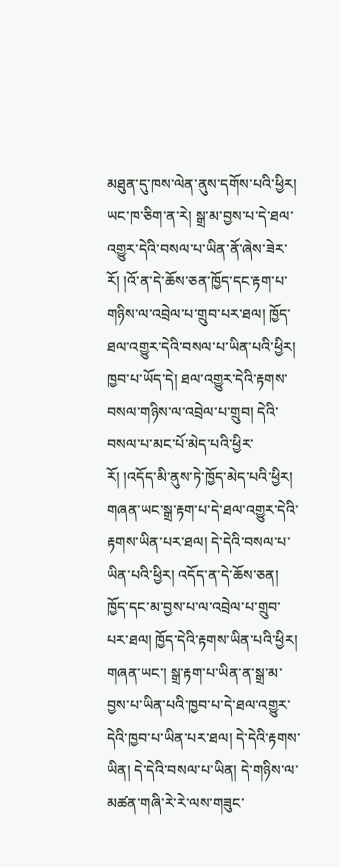མཐུན་དུ་ཁས་ལེན་ནུས་དགོས་པའི་ཕྱིར། ཡང་ཁ་ཅིག་ན་རེ། སྒྲ་མ་བྱས་པ་དེ་ཐལ་འགྱུར་དེའི་བསལ་པ་ཡིན་ནོ་ཞེས་ཟེར་རོ། །འོ་ན་དེ་ཆོས་ཅན་ཁྱོད་དང་རྟག་པ་གཉིས་ལ་འབྲེལ་པ་གྲུབ་པར་ཐལ། ཁྱོད་ཐལ་འགྱུར་དེའི་བསལ་པ་ཡིན་པའི་ཕྱིར། ཁྱབ་པ་ཡོད་དེ། ཐལ་འགྱུར་དེའི་རྟགས་བསལ་གཉིས་ལ་འབྲེལ་པ་གྲུབ། དེའི་བསལ་པ་མང་པོ་མེད་པའི་ཕྱིར་རོ། །འདོད་མི་ནུས་ཏེ་ཁྱོད་མེད་པའི་ཕྱིར། གཞན་ཡང་སྒྲ་རྟག་པ་དེ་ཐལ་འགྱུར་དེའི་རྟགས་ཡིན་པར་ཐལ། དེ་དེའི་བསལ་པ་ཡིན་པའི་ཕྱིར། འདོད་ན་དེ་ཆོས་ཅན། ཁྱོད་དང་མ་བྱས་པ་ལ་འབྲེལ་པ་གྲུབ་པར་ཐལ། ཁྱོད་དེའི་རྟགས་ཡིན་པའི་ཕྱིར། གཞན་ཡང་། སྒྲ་རྟག་པ་ཡིན་ན་སྒྲ་མ་བྱས་པ་ཡིན་པའི་ཁྱབ་པ་དེ་ཐལ་འགྱུར་དེའི་ཁྱབ་པ་ཡིན་པར་ཐལ། དེ་དེའི་རྟགས་ཡིན། དེ་དེའི་བསལ་པ་ཡིན། དེ་གཉིས་ལ་མཚན་གཞི་རེ་རེ་ལས་གཟུང་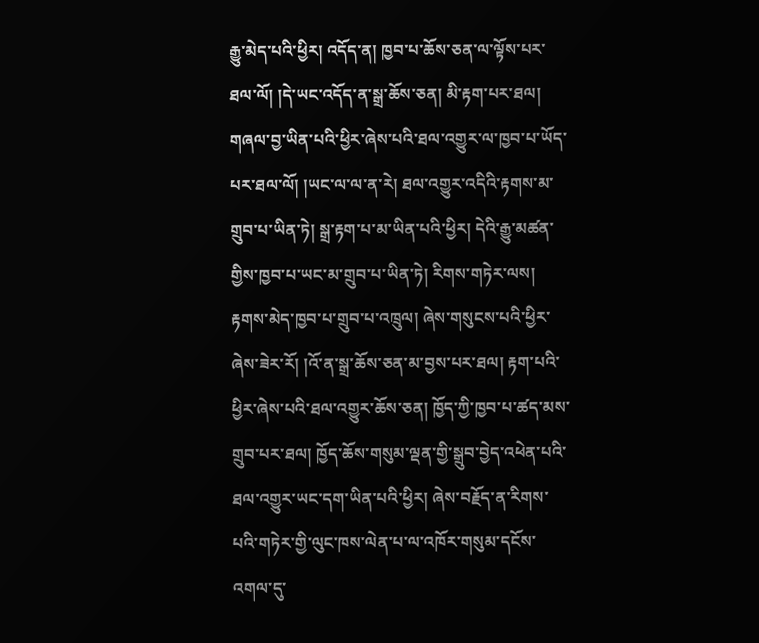རྒྱུ་མེད་པའི་ཕྱིར། འདོད་ན། ཁྱབ་པ་ཆོས་ཅན་ལ་ལྟོས་པར་ཐལ་ལོ། །དེ་ཡང་འདོད་ན་སྒྲ་ཆོས་ཅན། མི་རྟག་པར་ཐལ། གཞལ་བྱ་ཡིན་པའི་ཕྱིར་ཞེས་པའི་ཐལ་འགྱུར་ལ་ཁྱབ་པ་ཡོད་པར་ཐལ་ལོ། །ཡང་ལ་ལ་ན་རེ། ཐལ་འགྱུར་འདིའི་རྟགས་མ་གྲུབ་པ་ཡིན་ཏེ། སྒྲ་རྟག་པ་མ་ཡིན་པའི་ཕྱིར། དེའི་རྒྱུ་མཚན་གྱིས་ཁྱབ་པ་ཡང་མ་གྲུབ་པ་ཡིན་ཏེ། རིགས་གཏེར་ལས། རྟགས་མེད་ཁྱབ་པ་གྲུབ་པ་འཁྲུལ། ཞེས་གསུངས་པའི་ཕྱིར་ཞེས་ཟེར་རོ། །འོ་ན་སྒྲ་ཆོས་ཅན་མ་བྱས་པར་ཐལ། རྟག་པའི་ཕྱིར་ཞེས་པའི་ཐལ་འགྱུར་ཆོས་ཅན། ཁྱོད་ཀྱི་ཁྱབ་པ་ཚད་མས་གྲུབ་པར་ཐལ། ཁྱོད་ཆོས་གསུམ་ལྡན་གྱི་སྒྲུབ་བྱེད་འཕེན་པའི་ཐལ་འགྱུར་ཡང་དག་ཡིན་པའི་ཕྱིར། ཞེས་བརྗོད་ན་རིགས་པའི་གཏེར་གྱི་ལུང་ཁས་ལེན་པ་ལ་འཁོར་གསུམ་དངོས་འགལ་དུ་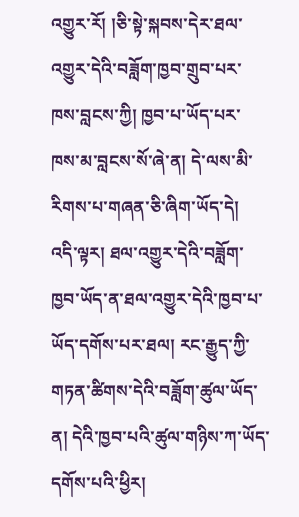འགྱུར་རོ། །ཅི་སྟེ་སྐབས་དེར་ཐལ་འགྱུར་དེའི་བཟློག་ཁྱབ་གྲུབ་པར་ཁས་བླངས་ཀྱི། ཁྱབ་པ་ཡོད་པར་ཁས་མ་བླངས་སོ་ཞེ་ན། དེ་ལས་མི་རིགས་པ་གཞན་ཅི་ཞིག་ཡོད་དེ། འདི་ལྟར། ཐལ་འགྱུར་དེའི་བཟློག་ཁྱབ་ཡོད་ན་ཐལ་འགྱུར་དེའི་ཁྱབ་པ་ཡོད་དགོས་པར་ཐལ། རང་རྒྱུད་ཀྱི་གཏན་ཚིགས་དེའི་བཟློག་ཚུལ་ཡོད་ན། དེའི་ཁྱབ་པའི་ཚུལ་གཉིས་ཀ་ཡོད་དགོས་པའི་ཕྱིར།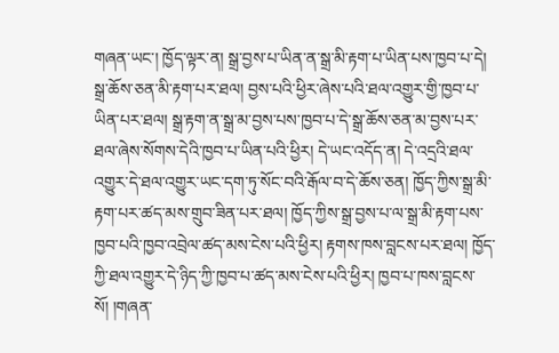གཞན་ཡང་། ཁྱོད་ལྟར་ན། སྒྲ་བྱས་པ་ཡིན་ན་སྒྲ་མི་རྟག་པ་ཡིན་པས་ཁྱབ་པ་དེ། སྒྲ་ཆོས་ཅན་མི་རྟག་པར་ཐལ། བྱས་པའི་ཕྱིར་ཞེས་པའི་ཐལ་འགྱུར་གྱི་ཁྱབ་པ་ཡིན་པར་ཐལ། སྒྲ་རྟག་ན་སྒྲ་མ་བྱས་པས་ཁྱབ་པ་དེ་སྒྲ་ཆོས་ཅན་མ་བྱས་པར་ཐལ་ཞེས་སོགས་དེའི་ཁྱབ་པ་ཡིན་པའི་ཕྱིར། དེ་ཡང་འདོད་ན། དེ་འདྲའི་ཐལ་འགྱུར་དེ་ཐལ་འགྱུར་ཡང་དག་ཏུ་སོང་བའི་རྒོལ་བ་དེ་ཆོས་ཅན། ཁྱོད་ཀྱིས་སྒྲ་མི་རྟག་པར་ཚད་མས་གྲུབ་ཟིན་པར་ཐལ། ཁྱོད་ཀྱིས་སྒྲ་བྱས་པ་ལ་སྒྲ་མི་རྟག་པས་ཁྱབ་པའི་ཁྱབ་འབྲེལ་ཚད་མས་ངེས་པའི་ཕྱིར། རྟགས་ཁས་བླངས་པར་ཐལ། ཁྱོད་ཀྱི་ཐལ་འགྱུར་དེ་ཉིད་ཀྱི་ཁྱབ་པ་ཚད་མས་ངེས་པའི་ཕྱིར། ཁྱབ་པ་ཁས་བླངས་སོ། །གཞན་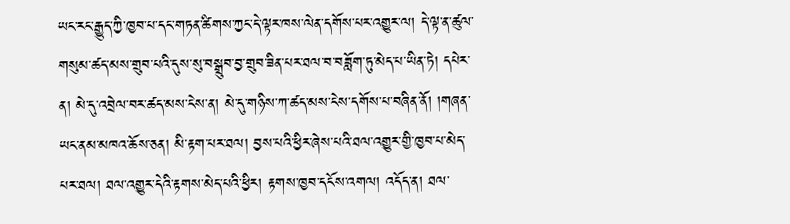ཡང་རང་རྒྱུད་ཀྱི་ཁྱབ་པ་དང་གཏན་ཚིགས་ཀྱང་དེ་ལྟར་ཁས་ལེན་དགོས་པར་འགྱུར་ལ། དེ་ལྟ་ན་ཚུལ་གསུམ་ཚད་མས་གྲུབ་པའི་དུས་སུ་བསྒྲུབ་བྱ་གྲུབ་ཟིན་པར་ཐལ་བ་བཟློག་ཏུ་མེད་པ་ཡིན་ཏེ། དཔེར་ན། མེ་དུ་འབྲེལ་བར་ཚད་མས་ངེས་ན། མེ་དུ་གཉིས་ཀ་ཚད་མས་ངེས་དགོས་པ་བཞིན་ནོ། །གཞན་ཡང་ནམ་མཁའ་ཆོས་ཅན། མི་རྟག་པར་ཐལ། བྱས་པའི་ཕྱིར་ཞེས་པའི་ཐལ་འགྱུར་གྱི་ཁྱབ་པ་མེད་པར་ཐལ། ཐལ་འགྱུར་དེའི་རྟགས་མེད་པའི་ཕྱིར། རྟགས་ཁྱབ་དངོས་འགལ། འདོད་ན། ཐལ་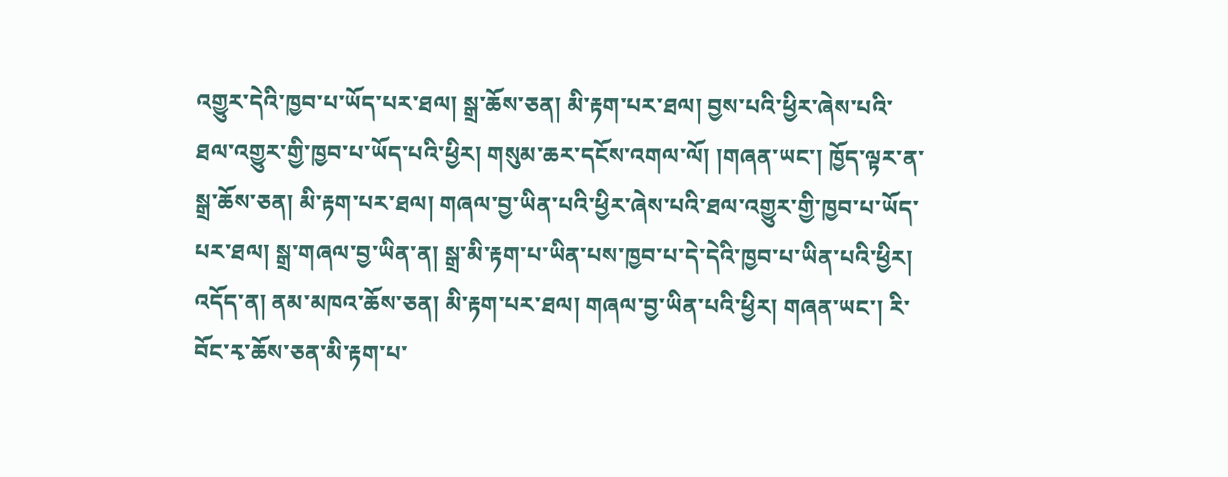འགྱུར་དེའི་ཁྱབ་པ་ཡོད་པར་ཐལ། སྒྲ་ཆོས་ཅན། མི་རྟག་པར་ཐལ། བྱས་པའི་ཕྱིར་ཞེས་པའི་ཐལ་འགྱུར་གྱི་ཁྱབ་པ་ཡོད་པའི་ཕྱིར། གསུམ་ཆར་དངོས་འགལ་ལོ། །གཞན་ཡང་། ཁྱོད་ལྟར་ན་སྒྲ་ཆོས་ཅན། མི་རྟག་པར་ཐལ། གཞལ་བྱ་ཡིན་པའི་ཕྱིར་ཞེས་པའི་ཐལ་འགྱུར་གྱི་ཁྱབ་པ་ཡོད་པར་ཐལ། སྒྲ་གཞལ་བྱ་ཡིན་ན། སྒྲ་མི་རྟག་པ་ཡིན་པས་ཁྱབ་པ་དེ་དེའི་ཁྱབ་པ་ཡིན་པའི་ཕྱིར། འདོད་ན། ནམ་མཁའ་ཆོས་ཅན། མི་རྟག་པར་ཐལ། གཞལ་བྱ་ཡིན་པའི་ཕྱིར། གཞན་ཡང་། རི་བོང་རྭ་ཆོས་ཅན་མི་རྟག་པ་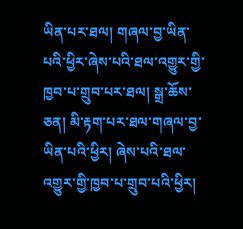ཡིན་པར་ཐལ། གཞལ་བྱ་ཡིན་པའི་ཕྱིར་ཞེས་པའི་ཐལ་འགྱུར་གྱི་ཁྱབ་པ་གྲུབ་པར་ཐལ། སྒྲ་ཆོས་ཅན། མི་རྟག་པར་ཐལ་གཞལ་བྱ་ཡིན་པའི་ཕྱིར། ཞེས་པའི་ཐལ་འགྱུར་གྱི་ཁྱབ་པ་གྲུབ་པའི་ཕྱིར།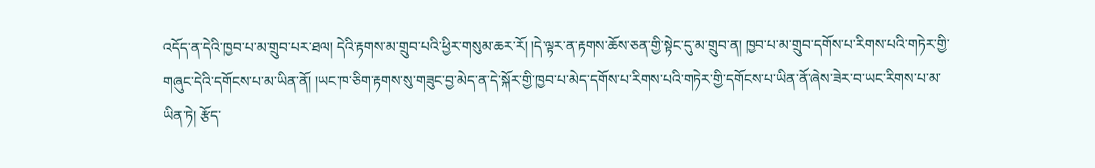འདོད་ན་དེའི་ཁྱབ་པ་མ་གྲུབ་པར་ཐལ། དེའི་རྟགས་མ་གྲུབ་པའི་ཕྱིར་གསུམ་ཆར་རོ། །དེ་ལྟར་ན་རྟགས་ཆོས་ཅན་གྱི་སྟེང་དུ་མ་གྲུབ་ན། ཁྱབ་པ་མ་གྲུབ་དགོས་པ་རིགས་པའི་གཏེར་གྱི་གཞུང་དེའི་དགོངས་པ་མ་ཡིན་ནོ། །ཡང་ཁ་ཅིག་རྟགས་སུ་གཟུང་བྱ་མེད་ན་དེ་སྐོར་གྱི་ཁྱབ་པ་མེད་དགོས་པ་རིགས་པའི་གཏེར་གྱི་དགོངས་པ་ཡིན་ནོ་ཞེས་ཟེར་བ་ཡང་རིགས་པ་མ་ཡིན་ཏེ། རྩོད་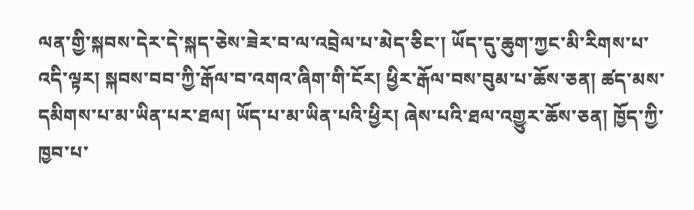ལན་གྱི་སྐབས་དེར་དེ་སྐད་ཅེས་ཟེར་བ་ལ་འབྲེལ་པ་མེད་ཅིང་། ཡོད་དུ་ཆུག་ཀྱང་མི་རིགས་པ་འདི་ལྟར། སྐབས་བབ་ཀྱི་རྒོལ་བ་འགའ་ཞིག་གི་ངོར། ཕྱིར་རྒོལ་བས་བུམ་པ་ཆོས་ཅན། ཚད་མས་དམིགས་པ་མ་ཡིན་པར་ཐལ། ཡོད་པ་མ་ཡིན་པའི་ཕྱིར། ཞེས་པའི་ཐལ་འགྱུར་ཆོས་ཅན། ཁྱོད་ཀྱི་ཁྱབ་པ་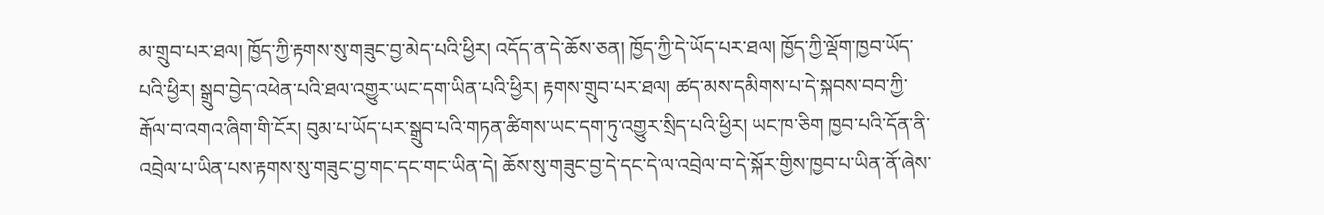མ་གྲུབ་པར་ཐལ། ཁྱོད་ཀྱི་རྟགས་སུ་གཟུང་བྱ་མེད་པའི་ཕྱིར། འདོད་ན་དེ་ཆོས་ཅན། ཁྱོད་ཀྱི་དེ་ཡོད་པར་ཐལ། ཁྱོད་ཀྱི་ལྡོག་ཁྱབ་ཡོད་པའི་ཕྱིར། སྒྲུབ་བྱེད་འཕེན་པའི་ཐལ་འགྱུར་ཡང་དག་ཡིན་པའི་ཕྱིར། རྟགས་གྲུབ་པར་ཐལ། ཚད་མས་དམིགས་པ་དེ་སྐབས་བབ་ཀྱི་རྒོལ་བ་འགའ་ཞིག་གི་ངོར། བུམ་པ་ཡོད་པར་སྒྲུབ་པའི་གཏན་ཚིགས་ཡང་དག་ཏུ་འགྱུར་སྲིད་པའི་ཕྱིར། ཡང་ཁ་ཅིག ཁྱབ་པའི་དོན་ནི་འབྲེལ་པ་ཡིན་པས་རྟགས་སུ་གཟུང་བྱ་གང་དང་གང་ཡིན་དེ། ཆོས་སུ་གཟུང་བྱ་དེ་དང་དེ་ལ་འབྲེལ་བ་དེ་སྐོར་གྱིས་ཁྱབ་པ་ཡིན་ནོ་ཞེས་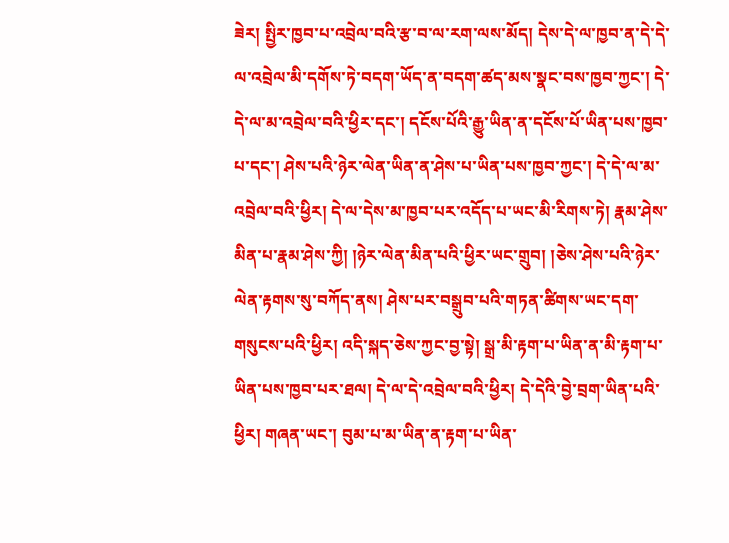ཟེར། སྤྱིར་ཁྱབ་པ་འབྲེལ་བའི་རྩ་བ་ལ་རག་ལས་མོད། དེས་དེ་ལ་ཁྱབ་ན་དེ་དེ་ལ་འབྲེལ་མི་དགོས་ཏེ་བདག་ཡོད་ན་བདག་ཚད་མས་སྣང་བས་ཁྱབ་ཀྱང་། དེ་དེ་ལ་མ་འབྲེལ་བའི་ཕྱིར་དང་། དངོས་པོའི་རྒྱུ་ཡིན་ན་དངོས་པོ་ཡིན་པས་ཁྱབ་པ་དང་། ཤེས་པའི་ཉེར་ལེན་ཡིན་ན་ཤེས་པ་ཡིན་པས་ཁྱབ་ཀྱང་། དེ་དེ་ལ་མ་འབྲེལ་བའི་ཕྱིར། དེ་ལ་དེས་མ་ཁྱབ་པར་འདོད་པ་ཡང་མི་རིགས་ཏེ། རྣམ་ཤེས་མིན་པ་རྣམ་ཤེས་ཀྱི། །ཉེར་ལེན་མིན་པའི་ཕྱིར་ཡང་གྲུབ། །ཅེས་ཤེས་པའི་ཉེར་ལེན་རྟགས་སུ་བཀོད་ནས། ཤེས་པར་བསྒྲུབ་པའི་གཏན་ཚིགས་ཡང་དག་གསུངས་པའི་ཕྱིར། འདི་སྐད་ཅེས་ཀྱང་བྱ་སྟེ། སྒྲ་མི་རྟག་པ་ཡིན་ན་མི་རྟག་པ་ཡིན་པས་ཁྱབ་པར་ཐལ། དེ་ལ་དེ་འབྲེལ་བའི་ཕྱིར། དེ་དེའི་བྱེ་བྲག་ཡིན་པའི་ཕྱིར། གཞན་ཡང་། བུམ་པ་མ་ཡིན་ན་རྟག་པ་ཡིན་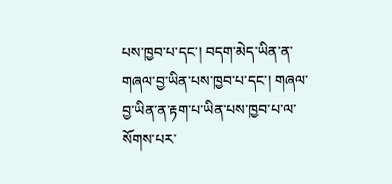པས་ཁྱབ་པ་དང་། བདག་མེད་ཡིན་ན་གཞལ་བྱ་ཡིན་པས་ཁྱབ་པ་དང་། གཞལ་བྱ་ཡིན་ན་རྟག་པ་ཡིན་པས་ཁྱབ་པ་ལ་སོགས་པར་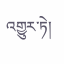འགྱུར་ཏེ།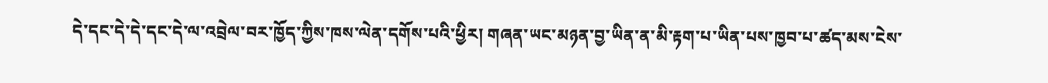དེ་དང་དེ་དེ་དང་དེ་ལ་འབྲེལ་བར་ཁྱོད་ཀྱིས་ཁས་ལེན་དགོས་པའི་ཕྱིར། གཞན་ཡང་མཉན་བྱ་ཡིན་ན་མི་རྟག་པ་ཡིན་པས་ཁྱབ་པ་ཚད་མས་ངེས་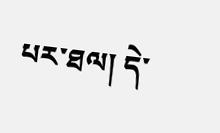པར་ཐལ། དེ་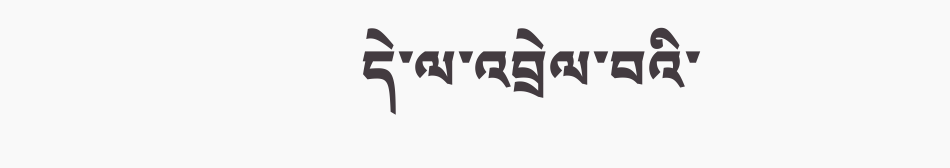དེ་ལ་འབྲེལ་བའི་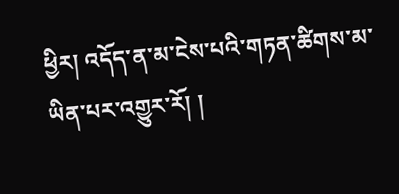ཕྱིར། འདོད་ན་མ་ངེས་པའི་གཏན་ཚིགས་མ་ཡིན་པར་འགྱུར་རོ། །